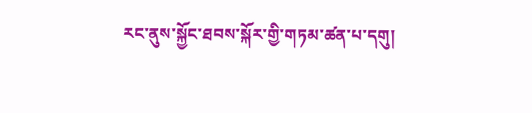རང་ནུས་སྐྱོང་ཐབས་སྐོར་གྱི་གཏམ་ཚན་པ་དགུ།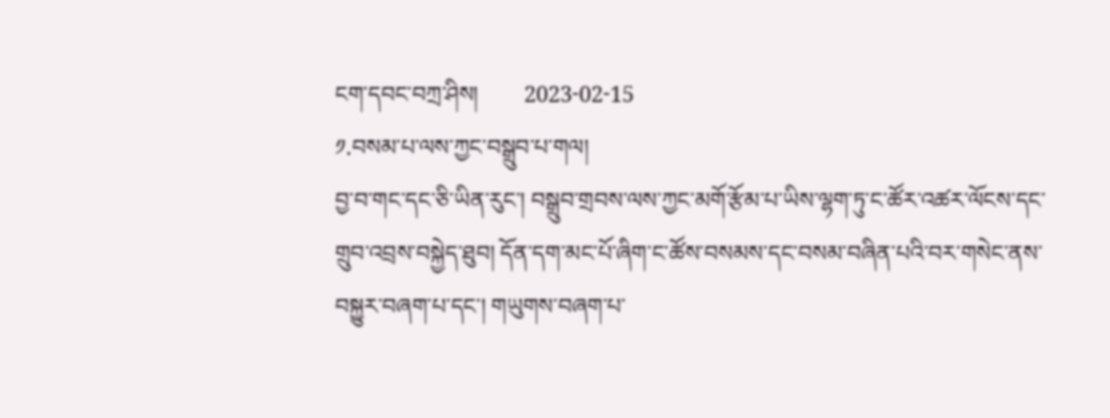ངག་དབང་བཀྲ་ཤིས།        2023-02-15
༡.བསམ་པ་ལས་ཀྱང་བསྒྲུབ་པ་གལ།
བྱ་བ་གང་དང་ཅི་ཡིན་རུང་། བསྒྲུབ་གྲབས་ལས་ཀྱང་མགོ་རྩོམ་པ་ཡིས་ལྷག་ཏུ་ང་ཚོར་འཚར་ལོངས་དང་གྲུབ་འབྲས་བསྐྱེད་ཐུབ། དོན་དག་མང་པོ་ཞིག་ང་ཚོས་བསམས་དང་བསམ་བཞིན་པའི་བར་གསེང་ནས་བསྐྱུར་བཞག་པ་དང་། གཡུགས་བཞག་པ་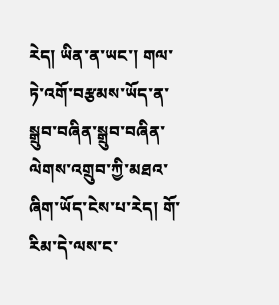རེད། ཡིན་ན་ཡང་། གལ་ཏེ་འགོ་བརྩམས་ཡོད་ན་སྒྲུབ་བཞིན་སྒྲུབ་བཞིན་ལེགས་འགྲུབ་ཀྱི་མཐའ་ཞིག་ཡོད་ངེས་པ་རེད། གོ་རིམ་དེ་ལས་ང་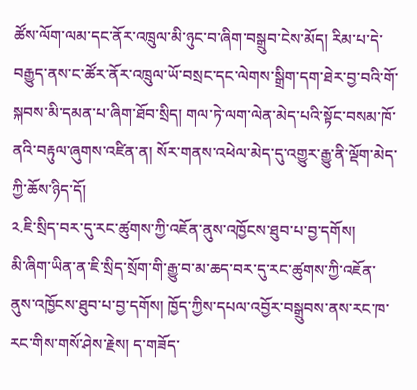ཚོས་ལོག་ལམ་དང་ནོར་འཁྲུལ་མི་ཉུང་བ་ཞིག་བསྒྲུབ་ངེས་མོད། རིམ་པ་དེ་བརྒྱུད་ནས་ང་ཚོར་ནོར་འཁྲུལ་ཡོ་བསྲང་དང་ལེགས་སྒྲིག་དག་ཐེར་བྱ་བའི་གོ་སྐབས་མི་དམན་པ་ཞིག་ཐོབ་སྲིད། གལ་ཏེ་ལག་ལེན་མེད་པའི་སྟོང་བསམ་ཁོ་ནའི་བརྟུལ་ཞུགས་འཛིན་ན། སོར་གནས་འཕེལ་མེད་དུ་འགྱུར་རྒྱུ་ནི་ལྡོག་མེད་ཀྱི་ཆོས་ཉིད་དོ།
༢.ཇི་སྲིད་བར་དུ་རང་ཚུགས་ཀྱི་འཇོན་ནུས་འཁྱོངས་ཐུབ་པ་བྱ་དགོས།
མི་ཞིག་ཡིན་ན་ཇི་སྲིད་སྲོག་གི་རྒྱུ་བ་མ་ཆད་བར་དུ་རང་ཚུགས་ཀྱི་འཇོན་ནུས་འཁྱོངས་ཐུབ་པ་བྱ་དགོས། ཁྱོད་ཀྱིས་དཔལ་འབྱོར་བསྒྲུབས་ནས་རང་ཁ་རང་གིས་གསོ་ཤེས་རྗེས། ད་གཟོད་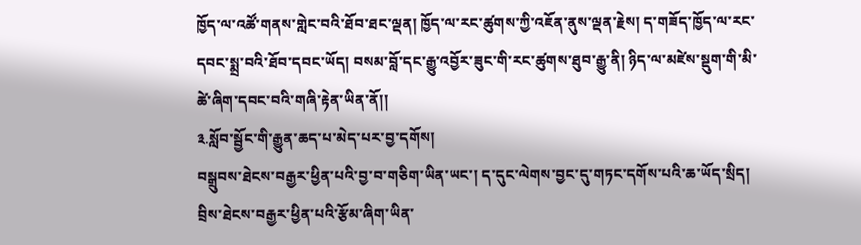ཁྱོད་ལ་འཚོ་གནས་གླེང་བའི་ཐོབ་ཐང་ལྡན། ཁྱོད་ལ་རང་ཚུགས་ཀྱི་འཇོན་ནུས་ལྡན་རྗེས། ད་གཟོད་ཁྱོད་ལ་རང་དབང་སྨྲ་བའི་ཐོབ་དབང་ཡོད། བསམ་བློ་དང་རྒྱུ་འབྱོར་ཟུང་གི་རང་ཚུགས་ཐུབ་རྒྱུ་ནི། ཉིད་ལ་མཛེས་སྡུག་གི་མི་ཚེ་ཞིག་དབང་བའི་གཞི་རྟེན་ཡིན་ནོ།།
༣.སློབ་སྦྱོང་གི་རྒྱུན་ཆད་པ་མེད་པར་བྱ་དགོས།
བསྒྲུབས་ཐེངས་བརྒྱར་ཕྱིན་པའི་བྱ་བ་གཅིག་ཡིན་ཡང་། ད་དུང་ལེགས་བྱང་དུ་གཏང་དགོས་པའི་ཆ་ཡོད་སྲིད། བྲིས་ཐེངས་བརྒྱར་ཕྱིན་པའི་རྩོམ་ཞིག་ཡིན་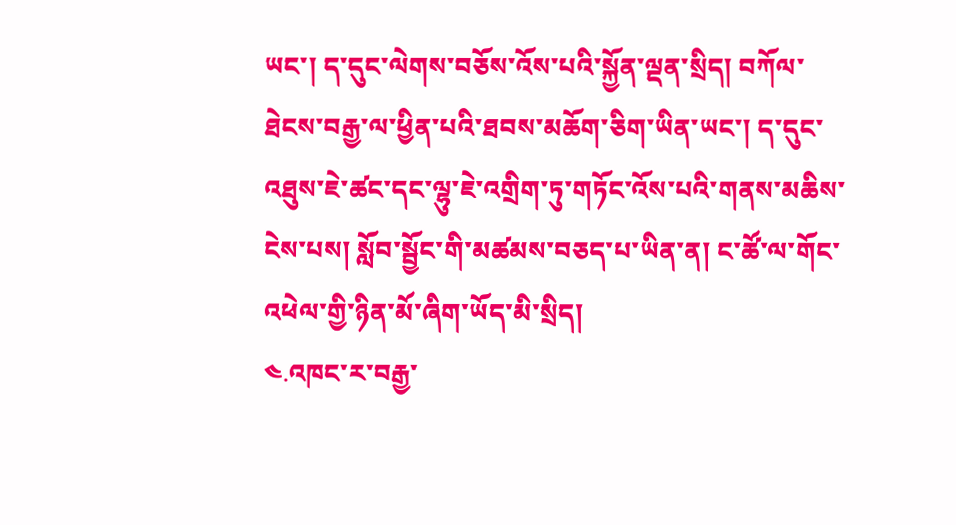ཡང་། ད་དུང་ལེགས་བཅོས་འོས་པའི་སྐྱོན་ལྡན་སྲིད། བཀོལ་ཐེངས་བརྒྱ་ལ་ཕྱིན་པའི་ཐབས་མཆོག་ཅིག་ཡིན་ཡང་། ད་དུང་འཐུས་ཇེ་ཚང་དང་ལྷུ་ཇེ་འགྲིག་ཏུ་གཏོང་འོས་པའི་གནས་མཆིས་ངེས་པས། སློབ་སྦྱོང་གི་མཚམས་བཅད་པ་ཡིན་ན། ང་ཚོ་ལ་གོང་འཕེལ་གྱི་ཉིན་མོ་ཞིག་ཡོད་མི་སྲིད།
༤.འཁང་ར་བརྒྱ་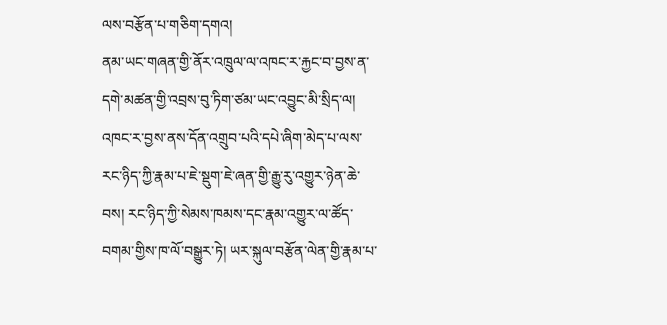ལས་བརྩོན་པ་གཅིག་དགའ།
ནམ་ཡང་གཞན་གྱི་ནོར་འཁྲུལ་ལ་འཁང་ར་རྐྱང་བ་བྱས་ན་དགེ་མཚན་གྱི་འབྲས་བུ་ཏིག་ཙམ་ཡང་འབྱུང་མི་སྲིད་ལ། འཁང་ར་བྱས་ནས་དོན་འགྲུབ་པའི་དཔེ་ཞིག་མེད་པ་ལས་རང་ཉིད་ཀྱི་རྣམ་པ་ཇེ་སྡུག་ཇེ་ཞན་གྱི་རྒྱུ་རུ་འགྱུར་ཉེན་ཆེ་བས། རང་ཉིད་ཀྱི་སེམས་ཁམས་དང་རྣམ་འགྱུར་ལ་ཚོད་བགམ་གྱིས་ཁ་ལོ་བསྒྱུར་ཏེ། ཡར་སྐུལ་བརྩོན་ལེན་གྱི་རྣམ་པ་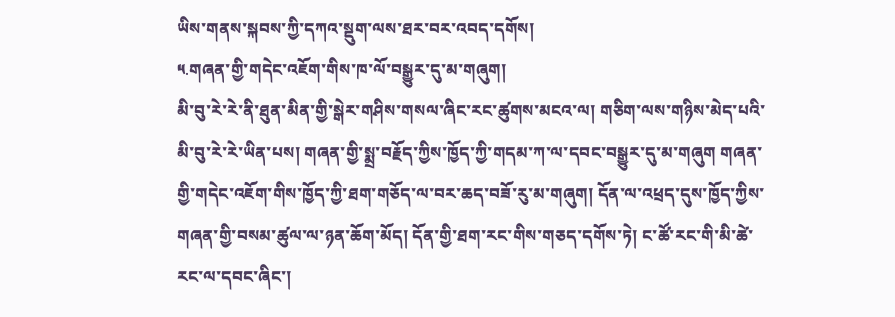ཡིས་གནས་སྐབས་ཀྱི་དཀའ་སྡུག་ལས་ཐར་བར་འབད་དགོས།
༥.གཞན་གྱི་གདེང་འཇོག་གིས་ཁ་ལོ་བསྒྱུར་དུ་མ་གཞུག།
མི་བུ་རེ་རེ་ནི་ཐུན་མིན་གྱི་སྒེར་གཤིས་གསལ་ཞིང་རང་ཚུགས་མངའ་ལ། གཅིག་ལས་གཉིས་མེད་པའི་མི་བུ་རེ་རེ་ཡིན་པས། གཞན་གྱི་སྨྲ་བརྗོད་ཀྱིས་ཁྱོད་ཀྱི་གདམ་ཀ་ལ་དབང་བསྒྱུར་དུ་མ་གཞུག གཞན་གྱི་གདེང་འཇོག་གིས་ཁྱོད་ཀྱི་ཐག་གཅོད་ལ་བར་ཆད་བཟོ་རུ་མ་གཞུག། དོན་ལ་འཕྲད་དུས་ཁྱོད་ཀྱིས་གཞན་གྱི་བསམ་ཚུལ་ལ་ཉན་ཆོག་མོད། དོན་གྱི་ཐག་རང་གིས་གཅད་དགོས་ཏེ། ང་ཚོ་རང་གི་མི་ཚེ་རང་ལ་དབང་ཞིང་།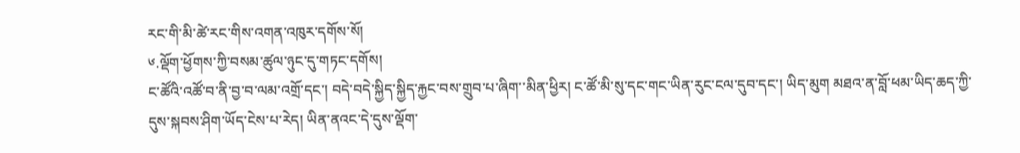རང་གི་མི་ཚེ་རང་གིས་འགན་འཁུར་དགོས་སོ།
༦.ལྡོག་ཕྱོགས་ཀྱི་བསམ་ཚུལ་ཉུང་དུ་གཏང་དགོས།
ང་ཚོའི་འཚོ་བ་ནི་བྱ་བ་ལམ་འགྲོ་དང་། བདེ་བདེ་སྐྱིད་སྐྱིད་རྐྱང་བས་གྲུབ་པ་ཞིག་་མིན་ཕྱིར། ང་ཚོ་མི་སུ་དང་གང་ཡིན་རུང་ངལ་དུབ་དང་། ཡིད་མུག མཐའ་ན་བློ་ཕམ་ཡིད་ཆད་ཀྱི་དུས་སྐབས་ཤིག་ཡོད་ངེས་པ་རེད། ཡིན་ནའང་དེ་དུས་ལྡོག་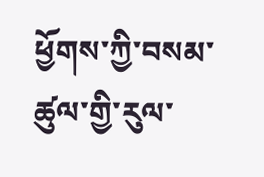ཕྱོགས་ཀྱི་བསམ་ཚུལ་གྱི་རུལ་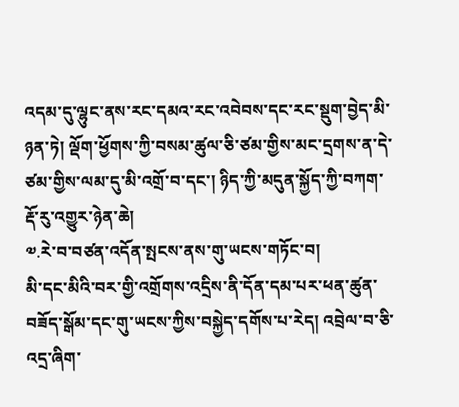འདམ་དུ་ལྷུང་ནས་རང་དམའ་རང་འབེབས་དང་རང་སྡུག་བྱེད་མི་ཉན་ཏེ། ལྡོག་ཕྱོགས་ཀྱི་བསམ་ཚུལ་ཅི་ཙམ་གྱིས་མང་དྲགས་ན་དེ་ཙམ་གྱིས་ལམ་དུ་མི་འགྲོ་བ་དང་། ཉིད་ཀྱི་མདུན་སྐྱོད་ཀྱི་བཀག་རྡོ་རུ་འགྱུར་ཉེན་ཆེ།
༧.རེ་བ་བཙན་འདོན་སྤངས་ནས་གུ་ཡངས་གཏོང་བ།
མི་དང་མིའི་བར་གྱི་འགྲོགས་འདྲིས་ནི་དོན་དམ་པར་ཕན་ཚུན་བཟོད་སྒོམ་དང་གུ་ཡངས་ཀྱིས་བསྐྱེད་དགོས་པ་རེད། འབྲེལ་བ་ཅི་འདྲ་ཞིག་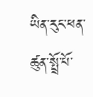ཡིན་རུང་ཕན་ཚུན་སྤྲོ་པོ་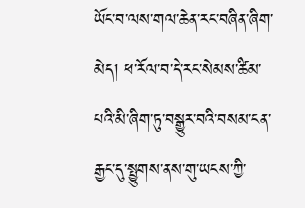ཡོང་བ་ལས་གལ་ཆེན་རང་བཞིན་ཞིག་མེད། ཕ་རོལ་བ་དེ་རང་སེམས་ཚིམ་པའི་མི་ཞིག་ཏུ་བསྒྱུར་བའི་བསམ་ངན་རྒྱང་དུ་སྤྱུགས་ནས་གུ་ཡངས་ཀྱི་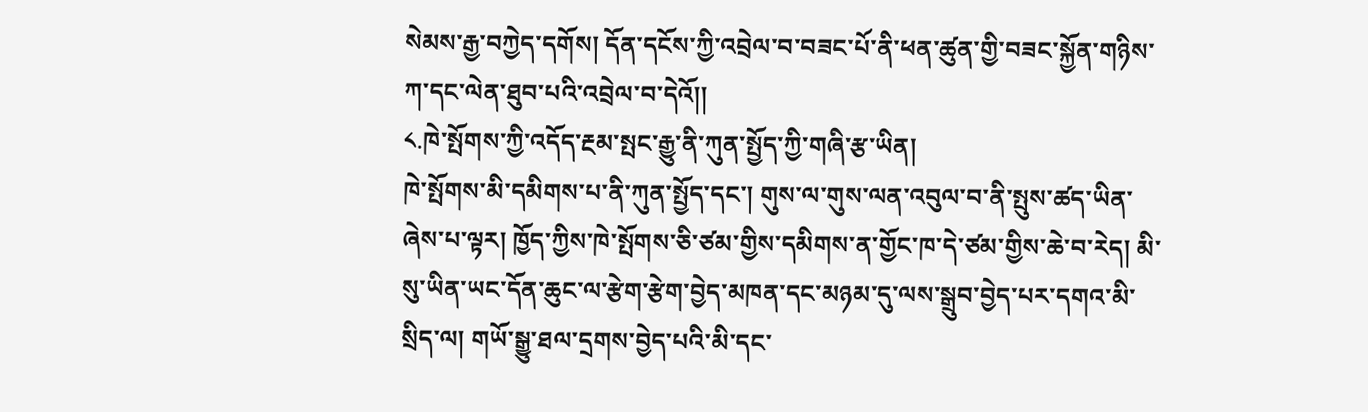སེམས་རྒྱ་བཀྱེད་དགོས། དོན་དངོས་ཀྱི་འབྲེལ་བ་བཟང་པོ་ནི་ཕན་ཚུན་གྱི་བཟང་སྐྱོན་གཉིས་ཀ་དང་ལེན་ཐུབ་པའི་འབྲེལ་བ་དེའོ།།
༨.ཁེ་སྤོགས་ཀྱི་འདོད་རྔམ་སྤང་རྒྱུ་ནི་ཀུན་སྤྱོད་ཀྱི་གཞི་རྩ་ཡིན།
ཁེ་སྤོགས་མི་དམིགས་པ་ནི་ཀུན་སྤྱོད་དང་། གུས་ལ་གུས་ལན་འབུལ་བ་ནི་སྤུས་ཚད་ཡིན་ཞེས་པ་ལྟར། ཁྱོད་ཀྱིས་ཁེ་སྤོགས་ཅི་ཙམ་གྱིས་དམིགས་ན་གྱོང་ཁ་དེ་ཙམ་གྱིས་ཆེ་བ་རེད། མི་སུ་ཡིན་ཡང་དོན་ཆུང་ལ་རྩེག་རྩེག་བྱེད་མཁན་དང་མཉམ་དུ་ལས་སྒྲུབ་བྱེད་པར་དགའ་མི་སྲིད་ལ། གཡོ་སྒྱུ་ཐལ་དྲགས་བྱེད་པའི་མི་དང་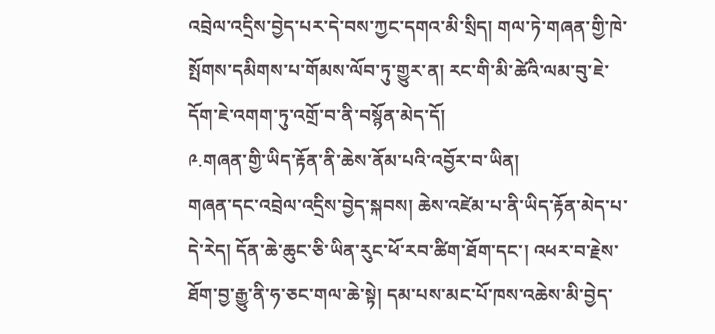འབྲེལ་འདྲིས་བྱེད་པར་དེ་བས་ཀྱང་དགའ་མི་སྲིད། གལ་ཏེ་གཞན་གྱི་ཁེ་སྤོགས་དམིགས་པ་གོམས་ལོབ་ཏུ་གྱུར་ན། རང་གི་མི་ཚེའི་ལམ་བུ་ཇེ་དོག་ཇེ་འགག་ཏུ་འགྲོ་བ་ནི་བསྙོན་མེད་དོ།
༩.གཞན་གྱི་ཡིད་རྟོན་ནི་ཆེས་ནོམ་པའི་འབྱོར་བ་ཡིན།
གཞན་དང་འབྲེལ་འདྲིས་བྱེད་སྐབས། ཆེས་འཛེམ་པ་ནི་ཡིད་རྟོན་མེད་པ་དེ་རེད། དོན་ཆེ་ཆུང་ཅི་ཡིན་རུང་ཕོ་རབ་ཚིག་ཐོག་དང་། འཕར་བ་རྗེས་ཐོག་བྱ་རྒྱུ་ནི་ཧ་ཅང་གལ་ཆེ་སྟེ། དམ་པས་མང་པོ་ཁས་འཆེས་མི་བྱེད་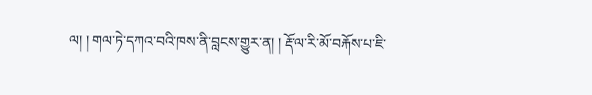ལ། ། གལ་ཏེ་དཀའ་བའི་ཁས་ནི་བླངས་གྱུར་ན། ། རྡོ་ལ་རི་མོ་བརྐོས་པ་ཇི་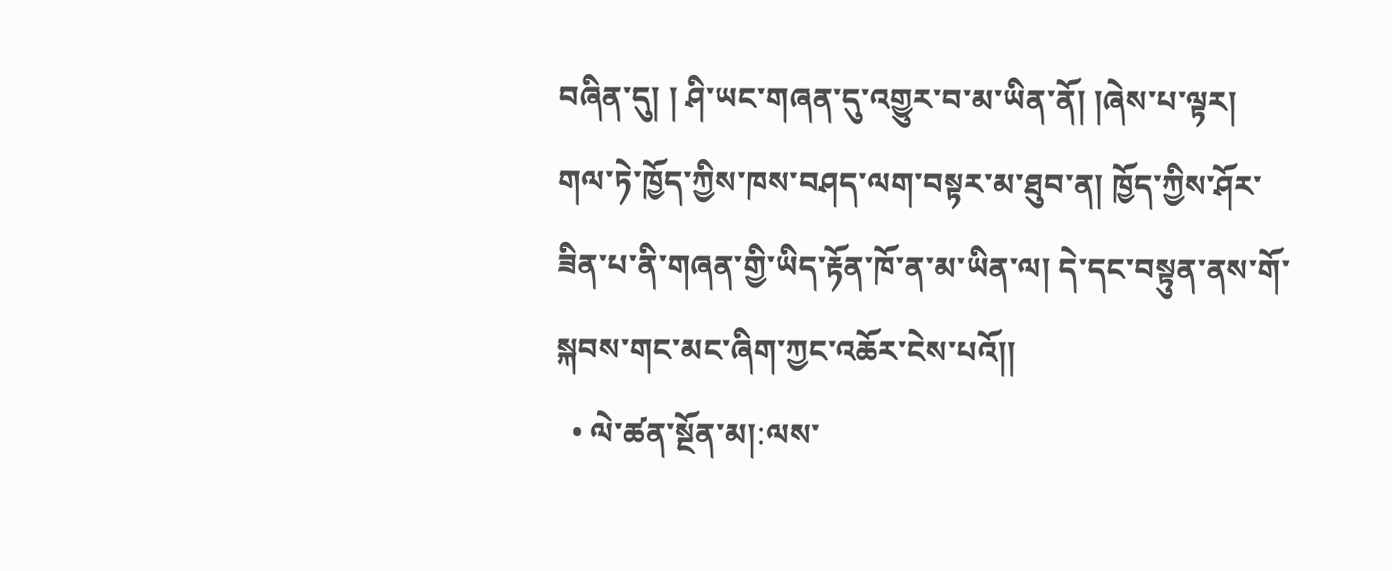བཞིན་དུ། ། ཤི་ཡང་གཞན་དུ་འགྱུར་བ་མ་ཡིན་ནོ། །ཞེས་པ་ལྟར། གལ་ཏེ་ཁྱོད་ཀྱིས་ཁས་བཤད་ལག་བསྟར་མ་ཐུབ་ན། ཁྱོད་ཀྱིས་ཤོར་ཟིན་པ་ནི་གཞན་གྱི་ཡིད་རྟོན་ཁོ་ན་མ་ཡིན་ལ། དེ་དང་བསྟུན་ནས་གོ་སྐབས་གང་མང་ཞིག་ཀྱང་འཆོར་ངེས་པའོ།།
  • ལེ་ཚན་སྔོན་མ།:ལས་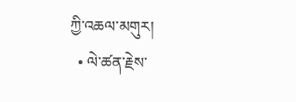ཀྱི་འཆལ་མགུར།
  • ལེ་ཚན་རྗེས་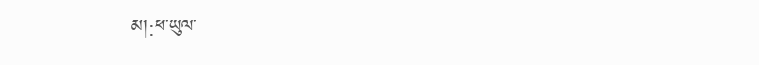མ།:ཕ་ཡུལ་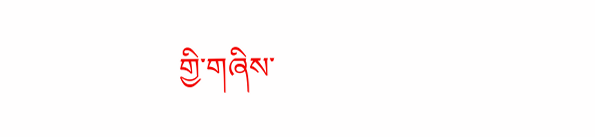གྱི་གཞིས་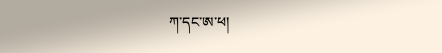ཀ་དང་ཨ་ཕ།